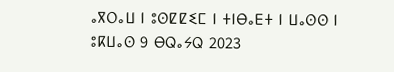ⴰⴳⵔⴰⵡ ⵏ ⵓⵙⵇⵇⵉⵎ ⵏ ⵜⵏⴱⴰⴹⵜ ⵏ ⵡⴰⵙⵙ ⵏ ⵓⴽⵡⴰⵙ 9 ⴱⵕⴰⵢⵕ 2023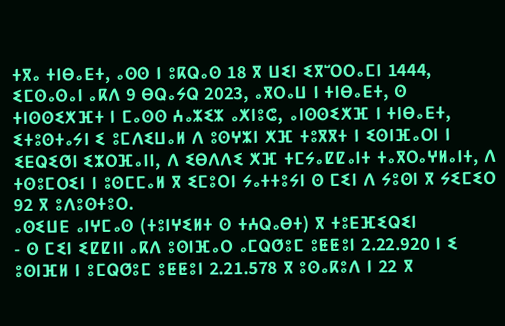ⵜⴳⴰ ⵜⵏⴱⴰⴹⵜ, ⴰⵙⵙ ⵏ ⵓⴽⵕⴰⵙ 18 ⴳ ⵡⵉⵏ ⵉⴳⵯⵔⵔⴰⵎⵏ 1444, ⵉⵎⵙⴰⵙⴰⵏ ⴰⴽⴷ 9 ⴱⵕⴰⵢⵕ 2023, ⴰⴳⵔⴰⵡ ⵏ ⵜⵏⴱⴰⴹⵜ, ⵙ ⵜⵏⵙⵙⵉⵅⴼⵜ ⵏ ⵎⴰⵙⵙ ⵄⴰⵣⵉⵣ ⴰⵅⵏⵓⵛ, ⴰⵏⵙⵙⵉⵅⴼ ⵏ ⵜⵏⴱⴰⴹⵜ, ⵉⵜⵓⵙⵜⴰⵢⵏ ⵉ ⵓⵎⴷⵉⵡⴰⵍ ⴷ ⵓⵙⵖⵣⵏ ⵅⴼ ⵜⵓⴳⴳⵜ ⵏ ⵉⵙⵏⴼⴰⵔⵏ ⵏ ⵉⴹⵕⵉⵚⵏ ⵉⵣⵔⴼⴰⵏⵏ, ⴷ ⵉⴱⴷⴷⵉ ⵅⴼ ⵜⵎⵢⴰⵇⵇⴰⵏⵜ ⵜⴰⴳⵔⴰⵖⵍⴰⵏⵜ, ⴷ ⵜⵙⵓⵎⵔⵉⵏ ⵏ ⵓⵙⵎⵎⴰⵍ ⴳ ⵉⵎⵓⵔⵏ ⵢⴰⵜⵜⵓⵢⵏ ⵙ ⵎⵉⵏ ⴷ ⵢⵓⵙⵏ ⴳ ⵢⵉⵎⵉⵔ 92 ⴳ ⵓⴷⵓⵙⵜⵓⵔ.
ⴰⵙⵉⵡⴹ ⴰⵏⵖⵎⴰⵙ (ⵜⵓⵏⵖⵉⵍⵜ ⵙ ⵜⵄⵕⴰⴱⵜ) ⴳ ⵜⵓⴹⴼⵉⵕⵉⵏ
- ⵙ ⵎⵉⵏ ⵉⵇⵇⵏⵏ ⴰⴽⴷ ⵓⵙⵏⴼⴰⵔ ⴰⵎⵕⵚⵓⵎ ⵓⵟⵟⵓⵏ 2.22.920 ⵏ ⵉ ⵓⵙⵏⴼⵍ ⵏ ⵓⵎⵕⵚⵓⵎ ⵓⵟⵟⵓⵏ 2.21.578 ⴳ ⵓⵙⴰⴽⵓⴷ ⵏ 22 ⴳ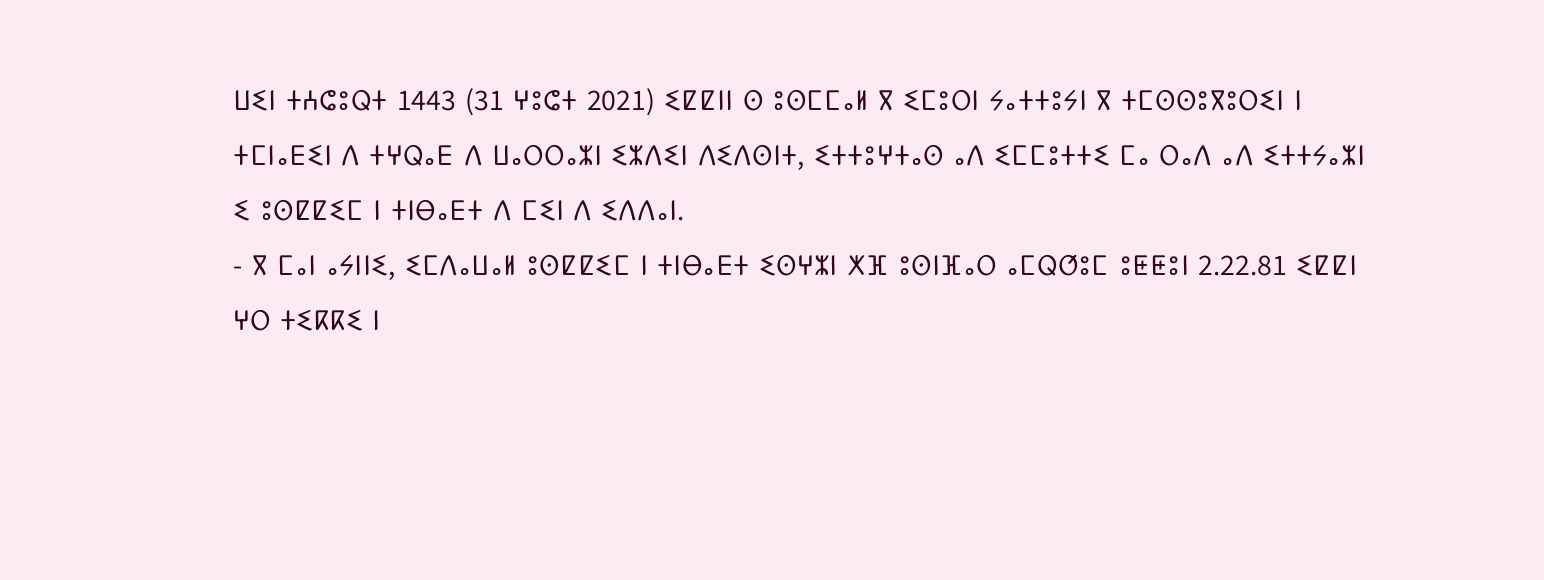ⵡⵉⵏ ⵜⵄⵛⵓⵕⵜ 1443 (31 ⵖⵓⵛⵜ 2021) ⵉⵇⵇⵏⵏ ⵙ ⵓⵙⵎⵎⴰⵍ ⴳ ⵉⵎⵓⵔⵏ ⵢⴰⵜⵜⵓⵢⵏ ⴳ ⵜⵎⵙⵙⵓⴳⵓⵔⵉⵏ ⵏ ⵜⵎⵏⴰⴹⵉⵏ ⴷ ⵜⵖⵕⴰⴹ ⴷ ⵡⴰⵔⵔⴰⵣⵏ ⵉⵣⴷⵉⵏ ⴷⵉⴷⵙⵏⵜ, ⵉⵜⵜⵓⵖⵜⴰⵙ ⴰⴷ ⵉⵎⵎⵓⵜⵜⵉ ⵎⴰ ⵔⴰⴷ ⴰⴷ ⵉⵜⵜⵢⴰⵣⵏ ⵉ ⵓⵙⵇⵇⵉⵎ ⵏ ⵜⵏⴱⴰⴹⵜ ⴷ ⵎⵉⵏ ⴷ ⵉⴷⴷⴰⵏ.
- ⴳ ⵎⴰⵏ ⴰⵢⵏⵏⵉ, ⵉⵎⴷⴰⵡⴰⵍ ⵓⵙⵇⵇⵉⵎ ⵏ ⵜⵏⴱⴰⴹⵜ ⵉⵙⵖⵣⵏ ⵅⴼ ⵓⵙⵏⴼⴰⵔ ⴰⵎⵕⵚⵓⵎ ⵓⵟⵟⵓⵏ 2.22.81 ⵉⵇⵇⵏ ⵖⵔ ⵜⵉⴽⴽⵉ ⵏ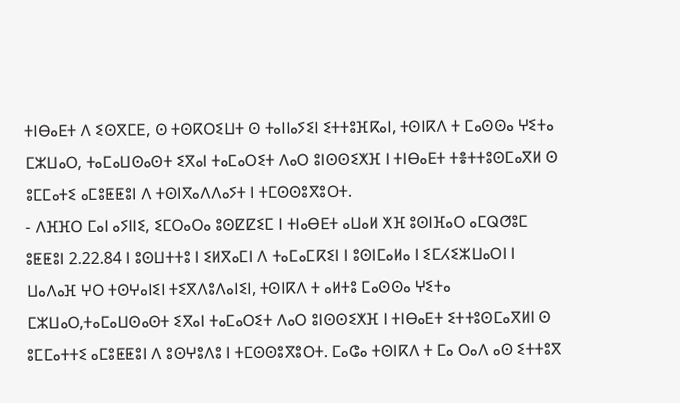ⵜⵏⴱⴰⴹⵜ ⴷ ⵉⵙⴳⵎⴹ, ⵙ ⵜⵙⴽⵔⵉⵡⵜ ⵙ ⵜⴰⵏⵏⴰⵢⵉⵏ ⵉⵜⵜⵓⴼⴽⴰⵏ, ⵜⵙⵏⴽⴷ ⵜ ⵎⴰⵙⵙⴰ ⵖⵉⵜⴰ ⵎⵣⵡⴰⵔ, ⵜⴰⵎⴰⵡⵙⴰⵙⵜ ⵉⴳⴰⵏ ⵜⴰⵎⴰⵔⵉⵜ ⴷⴰⵔ ⵓⵏⵙⵙⵉⵅⴼ ⵏ ⵜⵏⴱⴰⴹⵜ ⵜⴻⵜⵜⵓⵙⵎⴰⴳⵍ ⵙ ⵓⵎⵎⴰⵜⵉ ⴰⵎⵓⵟⵟⵓⵏ ⴷ ⵜⵙⵏⴳⴰⴷⴷⴰⵢⵜ ⵏ ⵜⵎⵙⵙⵓⴳⵓⵔⵜ.
- ⴷⴼⴼⵔ ⵎⴰⵏ ⴰⵢⵏⵏⵉ, ⵉⵎⵔⴰⵔⴰ ⵓⵙⵇⵇⵉⵎ ⵏ ⵜⵏⴰⴱⴹⵜ ⴰⵡⴰⵍ ⵅⴼ ⵓⵙⵏⴼⴰⵔ ⴰⵎⵕⵚⵓⵎ ⵓⵟⵟⵓⵏ 2.22.84 ⵏ ⵓⵙⵡⵜⵜⵓ ⵏ ⵉⵍⴳⴰⵎⵏ ⴷ ⵜⴰⵎⴰⵎⴽⵉⵏ ⵏ ⵓⵙⵏⵎⴰⵍⴰ ⵏ ⵉⵎⵃⵉⵣⵡⴰⵔⵏ ⵏ ⵡⴰⴷⴰⴼ ⵖⵔ ⵜⵙⵖⴰⵏⵉⵏ ⵜⵉⴳⴷⵓⴷⴰⵏⵉⵏ, ⵜⵙⵏⴽⴷ ⵜ ⴰⵍⵜⵓ ⵎⴰⵙⵙⴰ ⵖⵉⵜⴰ ⵎⵣⵡⴰⵔ,ⵜⴰⵎⴰⵡⵙⴰⵙⵜ ⵉⴳⴰⵏ ⵜⴰⵎⴰⵔⵉⵜ ⴷⴰⵔ ⵓⵏⵙⵙⵉⵅⴼ ⵏ ⵜⵏⴱⴰⴹⵜ ⵉⵜⵜⵓⵙⵎⴰⴳⵍⵏ ⵙ ⵓⵎⵎⴰⵜⵜⵉ ⴰⵎⵓⵟⵟⵓⵏ ⴷ ⵓⵙⵖⵓⴷⵓ ⵏ ⵜⵎⵙⵙⵓⴳⵓⵔⵜ. ⵎⴰⵛⴰ ⵜⵙⵏⴽⴷ ⵜ ⵎⴰ ⵔⴰⴷ ⴰⵙ ⵉⵜⵜⵓⴳ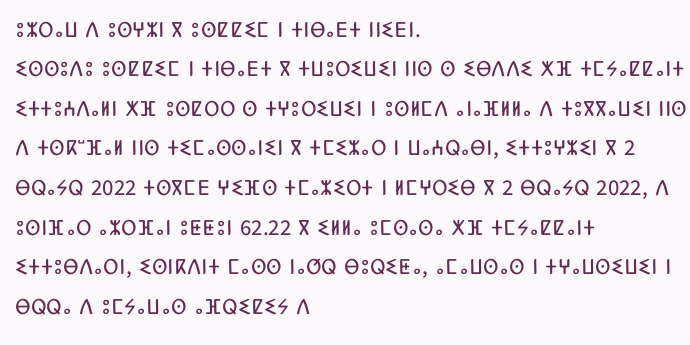ⵓⵣⵔⴰⵡ ⴷ ⵓⵙⵖⵣⵏ ⴳ ⵓⵙⵇⵇⵉⵎ ⵏ ⵜⵏⴱⴰⴹⵜ ⵏⵏⵉⴹⵏ.
ⵉⵙⵙⵓⴷⵓ ⵓⵙⵇⵇⵉⵎ ⵏ ⵜⵏⴱⴰⴹⵜ ⴳ ⵜⵡⵓⵔⵉⵡⵉⵏ ⵏⵏⵙ ⵙ ⵉⴱⴷⴷⵉ ⵅⴼ ⵜⵎⵢⴰⵇⵇⴰⵏⵜ ⵉⵜⵜⵓⵄⴷⴰⵍⵏ ⵅⴼ ⵓⵙⵇⵔⵔ ⵙ ⵜⵖⵓⵔⵉⵡⵉⵏ ⵏ ⵓⵙⵍⵎⴷ ⴰⵏⴰⴼⵍⵍⴰ ⴷ ⵜⵓⴳⴳⴰⵡⵉⵏ ⵏⵏⵙ ⴷ ⵜⵙⴽⵯⴼⴰⵍ ⵏⵏⵙ ⵜⵉⵎⴰⵙⵙⴰⵏⵉⵏ ⴳ ⵜⵎⵉⵣⴰⵔ ⵏ ⵡⴰⵄⵕⴰⴱⵏ, ⵉⵜⵜⵓⵖⵣⵉⵏ ⴳ 2 ⴱⵕⴰⵢⵕ 2022 ⵜⵙⴳⵎⴹ ⵖⵉⴼⵙ ⵜⵎⴰⵣⵉⵔⵜ ⵏ ⵍⵎⵖⵔⵉⴱ ⴳ 2 ⴱⵕⴰⵢⵕ 2022, ⴷ ⵓⵙⵏⴼⴰⵔ ⴰⵣⵔⴼⴰⵏ ⵓⵟⵟⵓⵏ 62.22 ⴳ ⵉⵍⵍⴰ ⵓⵎⵙⴰⵙⴰ ⵅⴼ ⵜⵎⵢⴰⵇⵇⴰⵏⵜ ⵉⵜⵜⵓⴱⴷⴰⵔⵏ, ⵉⵙⵏⴽⴷⵏⵜ ⵎⴰⵙⵙ ⵏⴰⵚⵕ ⴱⵓⵕⵉⵟⴰ, ⴰⵎⴰⵡⵙⴰⵙ ⵏ ⵜⵖⴰⵡⵙⵉⵡⵉⵏ ⵏ ⴱⵕⵕⴰ ⴷ ⵓⵎⵢⴰⵡⴰⵙ ⴰⴼⵕⵉⵇⵉⵢ ⴷ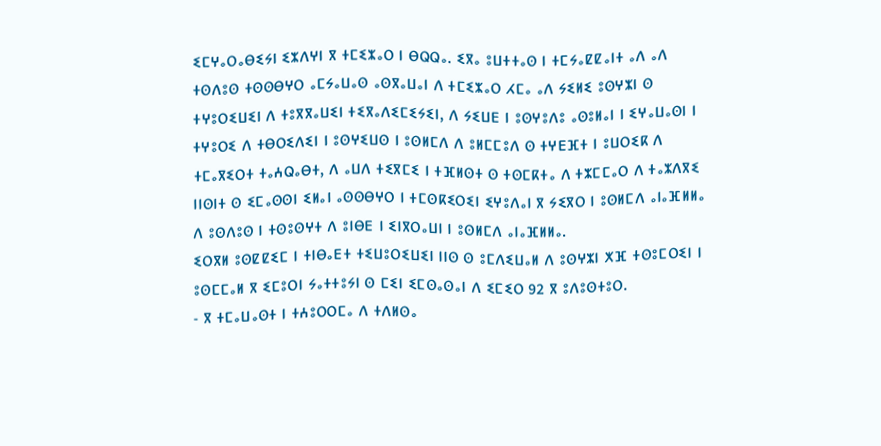ⵉⵎⵖⴰⵔⴰⴱⵉⵢⵏ ⵉⵣⴷⵖⵏ ⴳ ⵜⵎⵉⵣⴰⵔ ⵏ ⴱⵕⵕⴰ. ⵉⴳⴰ ⵓⵡⵜⵜⴰⵙ ⵏ ⵜⵎⵢⴰⵇⵇⴰⵏⵜ ⴰⴷ ⴰⴷ ⵜⵙⴷⵓⵙ ⵜⵙⵙⴱⵖⵔ ⴰⵎⵢⴰⵡⴰⵙ ⴰⵙⴳⴰⵡⴰⵏ ⴷ ⵜⵎⵉⵣⴰⵔ ⵃⵎⴰ ⴰⴷ ⵢⵉⵍⵉ ⵓⵙⵖⵣⵏ ⵙ ⵜⵖⵓⵔⵉⵡⵉⵏ ⴷ ⵜⵓⴳⴳⴰⵡⵉⵏ ⵜⵉⴳⴰⴷⵉⵎⵉⵢⵉⵏ, ⴷ ⵢⵉⵡⴹ ⵏ ⵓⵙⵖⵓⴷⵓ ⴰⵙⵓⵍⴰⵏ ⵏ ⵉⵖⴰⵡⴰⵙⵏ ⵏ ⵜⵖⵓⵔⵉ ⴷ ⵜⴱⵔⵉⴷⵉⵏ ⵏ ⵓⵙⵖⵉⵡⵙ ⵏ ⵓⵙⵍⵎⴷ ⴷ ⵓⵍⵎⵎⵓⴷ ⵙ ⵜⵖⴹⴼⵜ ⵏ ⵓⵡⵔⵉⴽ ⴷ ⵜⵎⴰⴳⵉⵔⵜ ⵜⴰⵄⵕⴰⴱⵜ, ⴷ ⴰⵡⴷ ⵜⵉⴳⵎⵉ ⵏ ⵜⴼⵍⵙⵜ ⵙ ⵜⵙⵎⴽⵜⴰ ⴷ ⵜⵣⵎⵎⴰⵔ ⴷ ⵜⴰⵣⴷⴳⵉ ⵏⵏⵙⵏⵜ ⵙ ⵉⵎⴰⵙⵙⵏ ⵉⵍⴰⵏ ⴰⵙⵙⴱⵖⵔ ⵏ ⵜⵎⵙⴽⵉⵔⵉⵏ ⵉⵖⵓⴷⴰⵏ ⴳ ⵢⵉⴳⵔ ⵏ ⵓⵙⵍⵎⴷ ⴰⵏⴰⴼⵍⵍⴰ ⴷ ⵓⵙⴷⵓⵙ ⵏ ⵜⵙⵓⵙⵖⵜ ⴷ ⵓⵏⴱⴹ ⵏ ⵉⵏⴳⵔⴰⵡⵏ ⵏ ⵓⵙⵍⵎⴷ ⴰⵏⴰⴼⵍⵍⴰ.
ⵉⵔⴳⵍ ⵓⵙⵇⵇⵉⵎ ⵏ ⵜⵏⴱⴰⴹⵜ ⵜⵉⵡⵓⵔⵉⵡⵉⵏ ⵏⵏⵙ ⵙ ⵓⵎⴷⵉⵡⴰⵍ ⴷ ⵓⵙⵖⵣⵏ ⵅⴼ ⵜⵙⵓⵎⵔⵉⵏ ⵏ ⵓⵙⵎⵎⴰⵍ ⴳ ⵉⵎⵓⵔⵏ ⵢⴰⵜⵜⵓⵢⵏ ⵙ ⵎⵉⵏ ⵉⵎⵙⴰⵙⴰⵏ ⴷ ⵉⵎⵉⵔ 92 ⴳ ⵓⴷⵓⵙⵜⵓⵔ.
- ⴳ ⵜⵎⴰⵡⴰⵙⵜ ⵏ ⵜⵄⵓⵔⵔⵎⴰ ⴷ ⵜⴷⵍⵙⴰ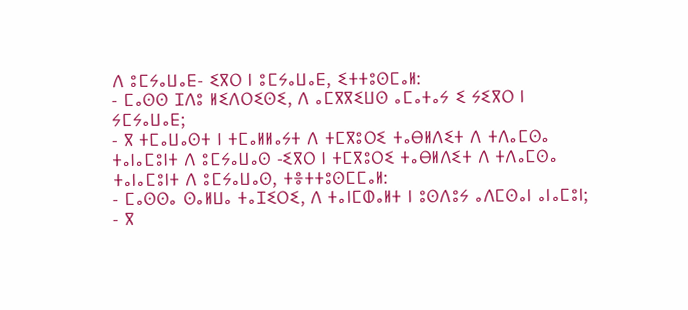ⴷ ⵓⵎⵢⴰⵡⴰⴹ- ⵉⴳⵔ ⵏ ⵓⵎⵢⴰⵡⴰⴹ, ⵉⵜⵜⵓⵙⵎⴰⵍ:
- ⵎⴰⵙⵙ ⵊⴷⵓ ⵍⵉⴷⵔⵉⵙⵉ, ⴷ ⴰⵎⴳⴳⵉⵡⵙ ⴰⵎⴰⵜⴰⵢ ⵉ ⵢⵉⴳⵔ ⵏ ⵢⵎⵢⴰⵡⴰⴹ;
- ⴳ ⵜⵎⴰⵡⴰⵙⵜ ⵏ ⵜⵎⴰⵍⵍⴰⵢⵜ ⴷ ⵜⵎⴳⵓⵔⵉ ⵜⴰⴱⵍⴷⵉⵜ ⴷ ⵜⴷⴰⵎⵙⴰ ⵜⴰⵏⴰⵎⵓⵏⵜ ⴷ ⵓⵎⵢⴰⵡⴰⵙ -ⵉⴳⵔ ⵏ ⵜⵎⴳⵓⵔⵉ ⵜⴰⴱⵍⴷⵉⵜ ⴷ ⵜⴷⴰⵎⵙⴰ ⵜⴰⵏⴰⵎⵓⵏⵜ ⴷ ⵓⵎⵢⴰⵡⴰⵙ, ⵜⴻⵜⵜⵓⵙⵎⵎⴰⵍ:
- ⵎⴰⵙⵙⴰ ⵙⴰⵍⵡⴰ ⵜⴰⵊⵉⵔⵉ, ⴷ ⵜⴰⵏⵎⵀⴰⵍⵜ ⵏ ⵓⵙⴷⵓⵢ ⴰⴷⵎⵙⴰⵏ ⴰⵏⴰⵎⵓⵏ;
- ⴳ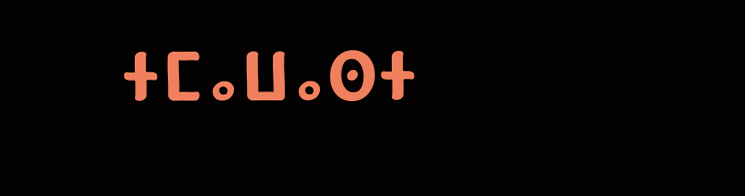ⵜⵎⴰⵡⴰⵙⵜ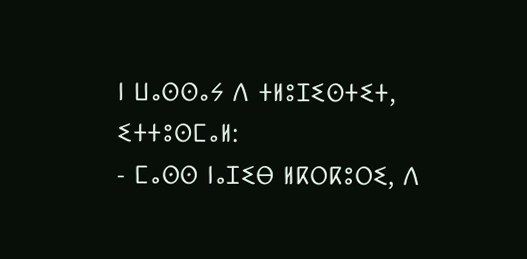ⵏ ⵡⴰⵙⵙⴰⵢ ⴷ ⵜⵍⵓⵊⵉⵙⵜⵉⵜ, ⵉⵜⵜⵓⵙⵎⴰⵍ:
- ⵎⴰⵙⵙ ⵏⴰⵊⵉⴱ ⵍⴽⵔⴽⵓⵔⵉ, ⴷ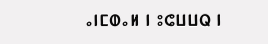ⴰⵏⵎⵀⴰⵍ ⵏ ⵓⵛⵡⵡⵕ ⵏ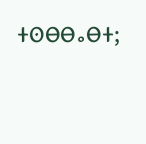ⵜⵙⴱⴱⴰⴱⵜ;